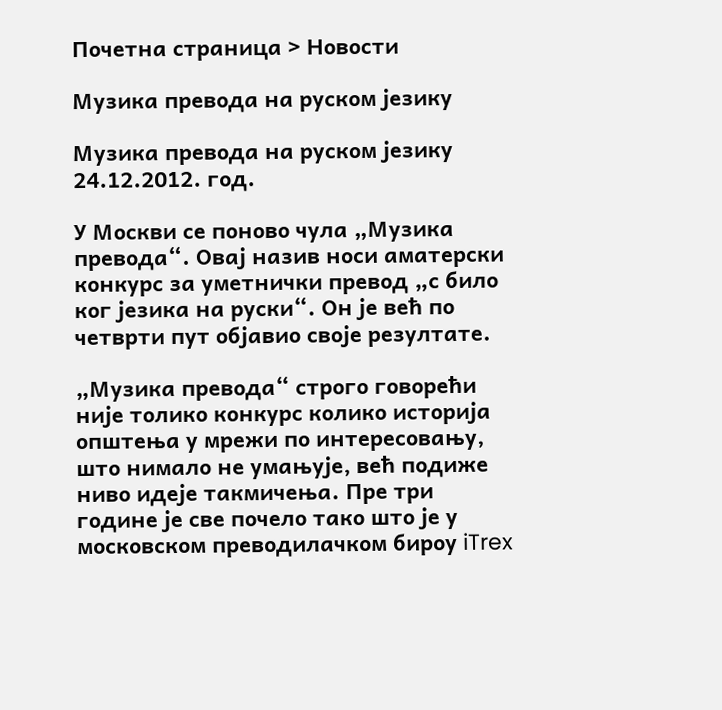Почетна страница > Новости

Музика превода на руском језику

Музика превода на руском језику
24.12.2012. год.

У Москви се поново чула „Музика превода“. Овај назив носи аматерски конкурс за уметнички превод „с било ког језика на руски“. Он је већ по четврти пут објавио своје резултате.

„Музика превода“ строго говорећи није толико конкурс колико историја општења у мрежи по интересовању, што нимало не умањује, већ подиже ниво идеје такмичења. Пре три године је све почело тако што је у московском преводилачком бироу iTrex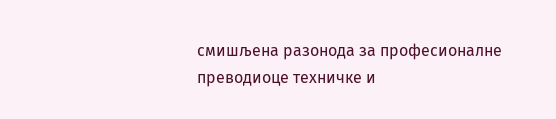смишљена разонода за професионалне преводиоце техничке и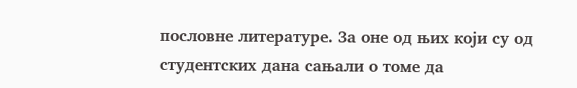пословне литературе. За оне од њих који су од студентских дана сањали о томе да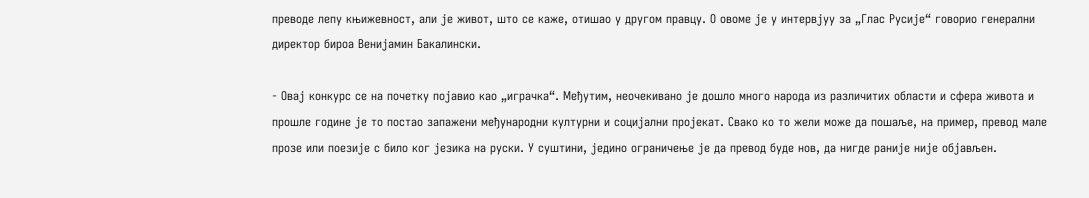преводе лепу књижевност, али је живот, што се каже, отишао у другом правцу. О овоме је у интервјуу за „Глас Русије“ говорио генерални директор бироа Венијамин Бакалински.

- Овај конкурс се на почетку појавио као „играчка“. Међутим, неочекивано је дошло много народа из различитих области и сфера живота и прошле године је то постао запажени међународни културни и социјални пројекат. Свако ко то жели може да пошаље, на пример, превод мале прозе или поезије с било ког језика на руски. У суштини, једино ограничење је да превод буде нов, да нигде раније није објављен.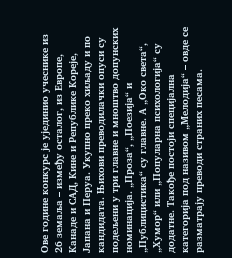Ове године конкурс је ујединио учеснике из 26 земаља – између осталог, из Европе, Канаде и САД, Кине и Републике Кореје, Јапана и Перуа. Укупно преко хиљаду и по кандидата. Њихови преводилачки опуси су подељени у три главне и мноштво допунских номинација. „Проза“, „Поезија“ и „Публицистика“ су главне. А „Око света“, „Хумор“ или „Популарна психологија“ су додатне. Такође постоји специјална категорија под називом „Мелодија“ – овде се разматрају преводи страних песама.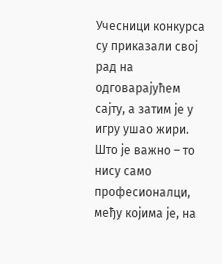Учесници конкурса су приказали свој рад на одговарајућем сајту, а затим је у игру ушао жири. Што је важно – то нису само професионалци, међу којима је, на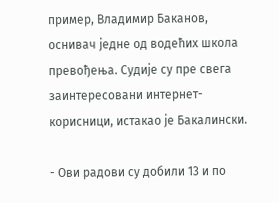пример, Владимир Баканов, оснивач једне од водећих школа превођења. Судије су пре свега заинтересовани интернет-корисници, истакао је Бакалински.

- Ови радови су добили 13 и по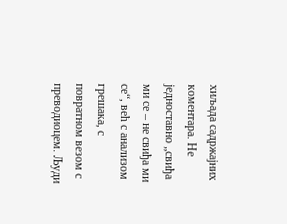хиљада садржајних коментара. Не једноставно „свиђа ми се – не свиђа ми се“, већ с анализом грешака, с повратном везом с преводиоцем. Људи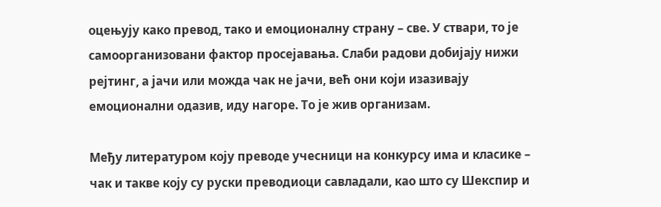оцењују како превод, тако и емоционалну страну – све. У ствари, то је самоорганизовани фактор просејавања. Слаби радови добијају нижи рејтинг, а јачи или можда чак не јачи, већ они који изазивају емоционални одазив, иду нагоре. То је жив организам.

Међу литературом коју преводе учесници на конкурсу има и класике – чак и такве коју су руски преводиоци савладали, као што су Шекспир и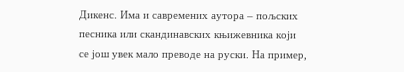Дикенс. Има и савремених аутора – пољских песника или скандинавских књижевника који се још увек мало преводе на руски. На пример,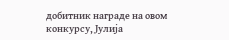добитник награде на овом конкурсу, Јулија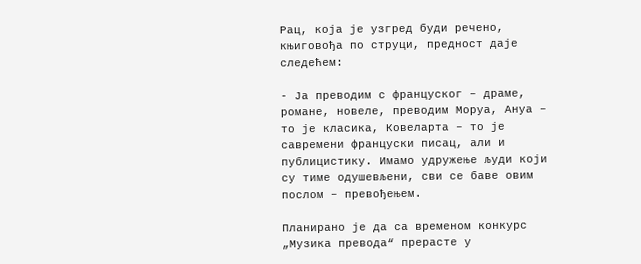Рац, која је узгред буди речено, књиговођа по струци, предност даје следећем:

- Ја преводим с француског – драме, романе, новеле, преводим Моруа, Ануа – то је класика, Ковеларта – то је савремени француски писац, али и публицистику. Имамо удружење људи који су тиме одушевљени, сви се баве овим послом – превођењем.

Планирано је да са временом конкурс „Музика превода“ прерасте у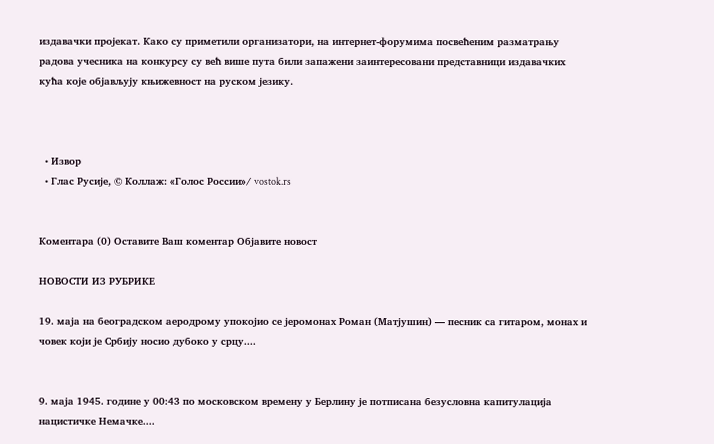издавачки пројекат. Како су приметили организатори, на интернет-форумима посвећеним разматрању радова учесника на конкурсу су већ више пута били запажени заинтересовани представници издавачких кућа које објављују књижевност на руском језику.



  • Извор
  • Глас Русије, © Коллаж: «Голос России»/ vostok.rs


Коментара (0) Оставите Ваш коментар Објавите новост

НОВОСТИ ИЗ РУБРИКЕ

19. маја на београдском аеродрому упокојио се јеромонах Роман (Матјушин) — песник са гитаром, монах и човек који је Србију носио дубоко у срцу....


9. маја 1945. године у 00:43 по московском времену у Берлину је потписана безусловна капитулација нацистичке Немачке....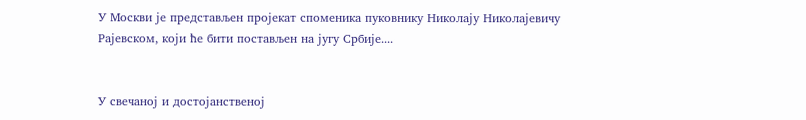У Москви је представљен пројекат споменика пуковнику Николају Николајевичу Рајевском, који ће бити постављен на југу Србије....


У свечаној и достојанственој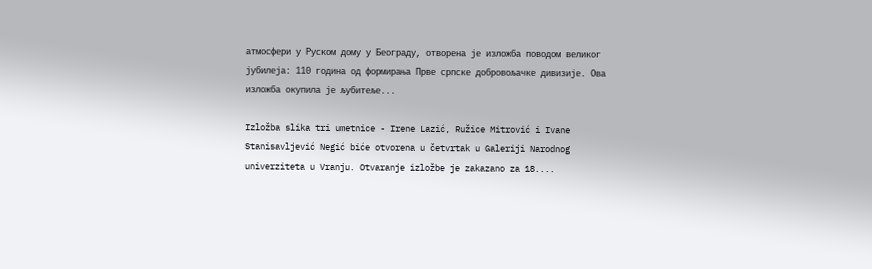атмосфери у Руском дому у Београду, отворена је изложба поводом великог јубилеја: 110 година од формирања Прве српске добровољачке дивизије. Ова изложба окупила је љубитеље...

Izložba slika tri umetnice - Irene Lazić, Ružice Mitrović i Ivane Stanisavljević Negić biće otvorena u četvrtak u Galeriji Narodnog univerziteta u Vranju. Otvaranje izložbe je zakazano za 18....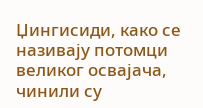Џингисиди, како се називају потомци великог освајача, чинили су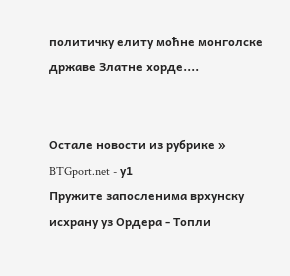политичку елиту моћне монголске државе Златне хорде....


Остале новости из рубрике »
BTGport.net - у1
Пружите запосленима врхунску исхрану уз Ордера - Топли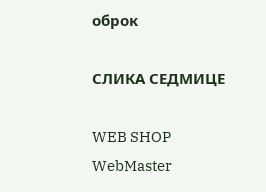оброк

СЛИКА СЕДМИЦЕ

WEB SHOP
WebMaster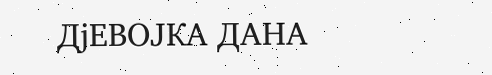ДјЕВОЈКА ДАНА